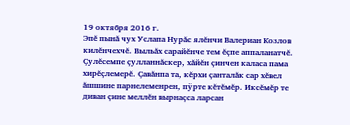19 октября 2016 г.
Эпĕ пынă чух Услапа Нурăс ялĕнчи Валериан Козлов килĕнчехчĕ. Выльăх сарайĕнче тем ĕçпе аппаланатчĕ. Çулĕсемпе çулланнăскер, хăйĕн çинчен каласа пама хирĕçлемерĕ. Çавăнпа та, кĕрхи çанталăк сар хĕвел ăшшине парнелеменрен, пÿрте кĕтĕмĕр. Иксĕмĕр те диван çине меллĕн вырнаçса ларсан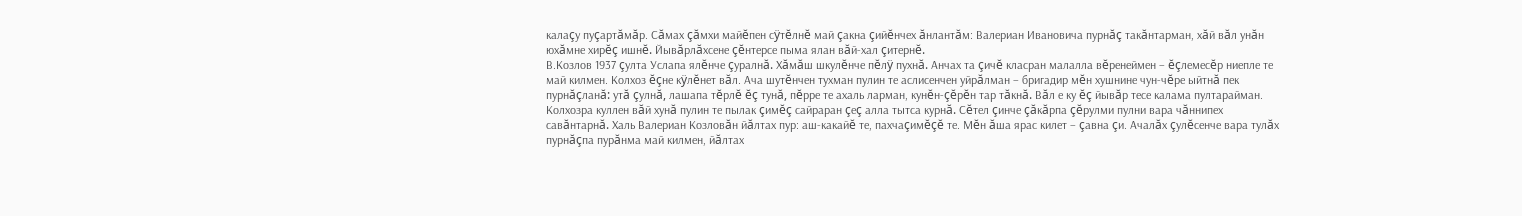калаçу пуçартăмăр. Сăмах çăмхи майĕпен сÿтĕлнĕ май çакна çийĕнчех ăнлантăм: Валериан Ивановича пурнăç такăнтарман, хăй вăл унăн юхăмне хирĕç ишнĕ. Йывăрлăхсене çĕнтерсе пыма ялан вăй-хал çитернĕ.
В.Козлов 1937 çулта Услапа ялĕнче çуралнă. Хăмăш шкулĕнче пĕлÿ пухнă. Анчах та çичĕ класран малалла вĕренеймен – ĕçлемесĕр ниепле те май килмен. Колхоз ĕçне кÿлĕнет вăл. Ача шутĕнчен тухман пулин те аслисенчен уйрăлман – бригадир мĕн хушнине чун-чĕре ыйтнă пек пурнăçланă: утă çулнă, лашапа тĕрлĕ ĕç тунă, пĕрре те ахаль ларман, кунĕн-çĕрĕн тар тăкнă. Вăл е ку ĕç йывăр тесе калама пултарайман. Колхозра куллен вăй хунă пулин те пылак çимĕç сайраран çеç алла тытса курнă. Сĕтел çинче çăкăрпа çĕрулми пулни вара чăннипех савăнтарнă. Халь Валериан Козловăн йăлтах пур: аш-какайĕ те, пахчаçимĕçĕ те. Мĕн ăша ярас килет – çавна çи. Ачалăх çулĕсенче вара тулăх пурнăçпа пурăнма май килмен, йăлтах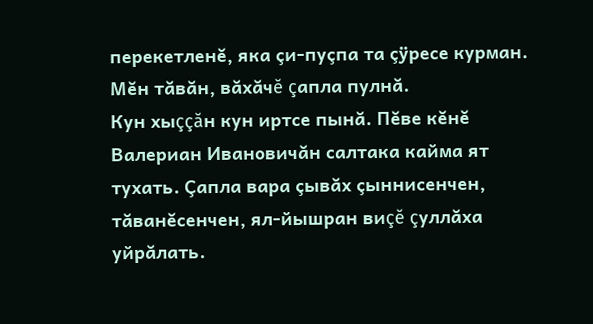перекетленĕ, яка çи-пуçпа та çÿресе курман. Мĕн тăвăн, вăхăчĕ çапла пулнă.
Кун хыççăн кун иртсе пынă. Пĕве кĕнĕ Валериан Ивановичăн салтака кайма ят тухать. Çапла вара çывăх çыннисенчен, тăванĕсенчен, ял-йышран виçĕ çуллăха уйрăлать.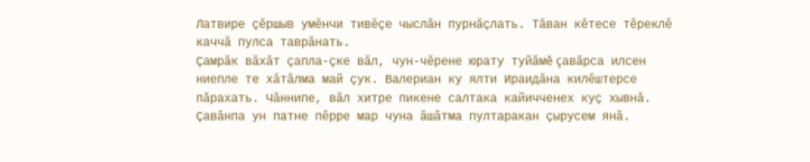Латвире çĕршыв умĕнчи тивĕçе чыслăн пурнăçлать. Тăван кĕтесе тĕреклĕ каччă пулса таврăнать.
Çамрăк вăхăт çапла-çке вăл, чун-чĕрене юрату туйăмĕ çавăрса илсен ниепле те хăтăлма май çук. Валериан ку ялти Ираидăна килĕштерсе пăрахать. Чăннипе, вăл хитре пикене салтака кайичченех куç хывнă. Çавăнпа ун патне пĕрре мар чуна ăшăтма пултаракан çырусем янă.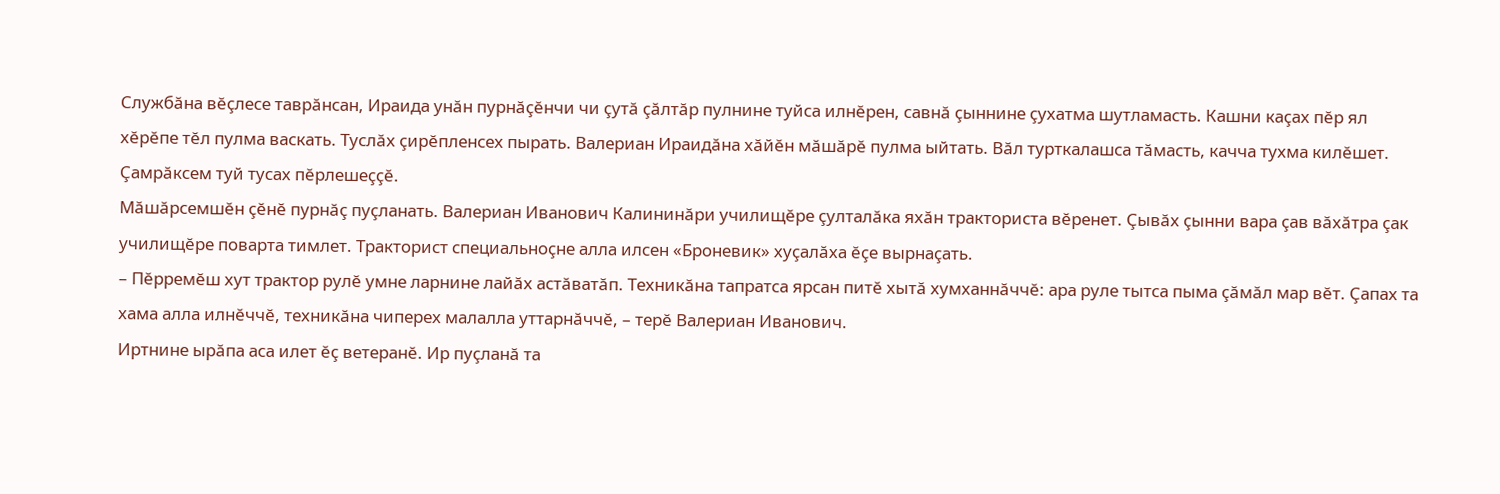Службăна вĕçлесе таврăнсан, Ираида унăн пурнăçĕнчи чи çутă çăлтăр пулнине туйса илнĕрен, савнă çыннине çухатма шутламасть. Кашни каçах пĕр ял хĕрĕпе тĕл пулма васкать. Туслăх çирĕпленсех пырать. Валериан Ираидăна хăйĕн мăшăрĕ пулма ыйтать. Вăл турткалашса тăмасть, качча тухма килĕшет. Çамрăксем туй тусах пĕрлешеççĕ.
Мăшăрсемшĕн çĕнĕ пурнăç пуçланать. Валериан Иванович Калининăри училищĕре çулталăка яхăн тракториста вĕренет. Çывăх çынни вара çав вăхăтра çак училищĕре поварта тимлет. Тракторист специальноçне алла илсен «Броневик» хуçалăха ĕçе вырнаçать.
– Пĕрремĕш хут трактор рулĕ умне ларнине лайăх астăватăп. Техникăна тапратса ярсан питĕ хытă хумханнăччĕ: ара руле тытса пыма çăмăл мар вĕт. Çапах та хама алла илнĕччĕ, техникăна чиперех малалла уттарнăччĕ, – терĕ Валериан Иванович.
Иртнине ырăпа аса илет ĕç ветеранĕ. Ир пуçланă та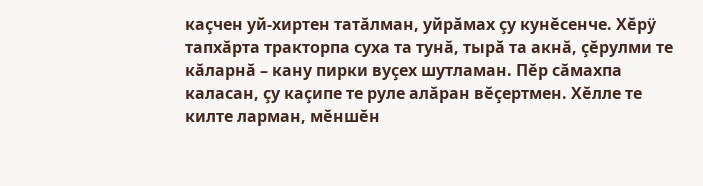каçчен уй-хиртен татăлман, уйрăмах çу кунĕсенче. Хĕрÿ тапхăрта тракторпа суха та тунă, тырă та акнă, çĕрулми те кăларнă – кану пирки вуçех шутламан. Пĕр сăмахпа каласан, çу каçипе те руле алăран вĕçертмен. Хĕлле те килте ларман, мĕншĕн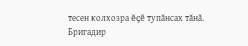тесен колхозра ĕçĕ тупăнсах тăнă.
Бригадир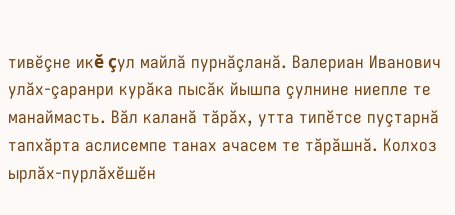тивĕçне икĕ çул майлă пурнăçланă. Валериан Иванович улăх-çаранри курăка пысăк йышпа çулнине ниепле те манаймасть. Вăл каланă тăрăх, утта типĕтсе пуçтарнă тапхăрта аслисемпе танах ачасем те тăрăшнă. Колхоз ырлăх-пурлăхĕшĕн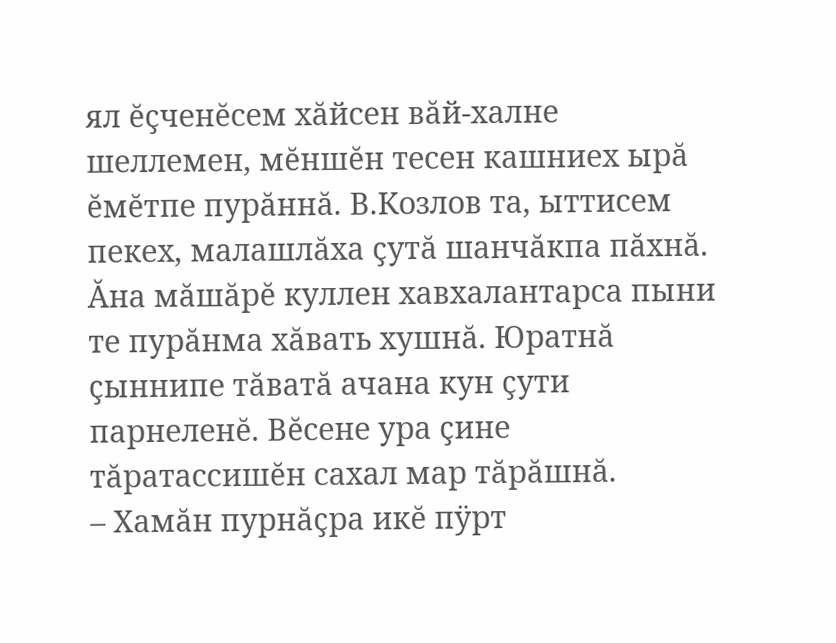ял ĕçченĕсем хăйсен вăй-халне шеллемен, мĕншĕн тесен кашниех ырă ĕмĕтпе пурăннă. В.Козлов та, ыттисем пекех, малашлăха çутă шанчăкпа пăхнă. Ăна мăшăрĕ куллен хавхалантарса пыни те пурăнма хăвать хушнă. Юратнă çыннипе тăватă ачана кун çути парнеленĕ. Вĕсене ура çине тăратассишĕн сахал мар тăрăшнă.
– Хамăн пурнăçра икĕ пÿрт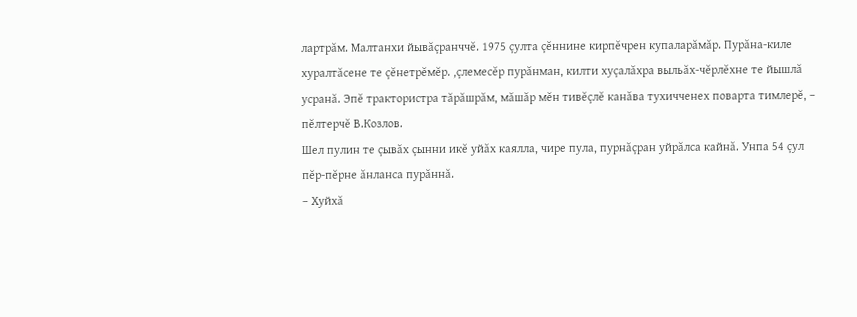лартрăм. Малтанхи йывăçранччĕ. 1975 çулта çĕннине кирпĕчрен купаларăмăр. Пурăна-киле хуралтăсене те çĕнетрĕмĕр. ,çлемесĕр пурăнман, килти хуçалăхра выльăх-чĕрлĕхне те йышлă усранă. Эпĕ трактористра тăрăшрăм, мăшăр мĕн тивĕçлĕ канăва тухичченех поварта тимлерĕ, – пĕлтерчĕ В.Козлов.
Шел пулин те çывăх çынни икĕ уйăх каялла, чире пула, пурнăçран уйрăлса кайнă. Унпа 54 çул пĕр-пĕрне ăнланса пурăннă.
– Хуйхă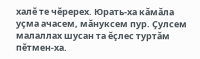халĕ те чĕререх. Юрать-ха кăмăла уçма ачасем, мăнуксем пур. Çулсем малаллах шусан та ĕçлес туртăм пĕтмен-ха.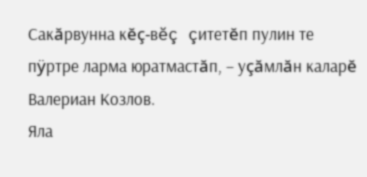Сакăрвунна кĕç-вĕç çитетĕп пулин те пÿртре ларма юратмастăп, – уçăмлăн каларĕ Валериан Козлов.
Яла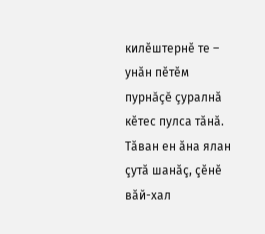килĕштернĕ те – унăн пĕтĕм пурнăçĕ çуралнă кĕтес пулса тăнă. Тăван ен ăна ялан çутă шанăç, çĕнĕ вăй-хал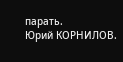парать.
Юрий КОРНИЛОВ.